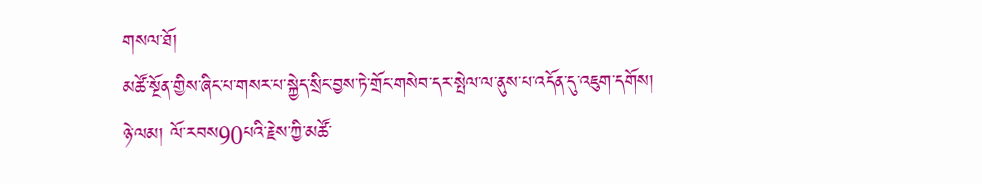གསལ་ཐོ།
མཚོ་སྔོན་གྱིས་ཞིང་པ་གསར་པ་སྐྱེད་སྲིང་བྱས་ཏེ་གྲོང་གསེབ་དར་སྤེལ་ལ་ནུས་པ་འདོན་དུ་འཇུག་དགོས།
ཉེ་ལམ། ལོ་རབས90པའི་རྗེས་ཀྱི་མཚོ་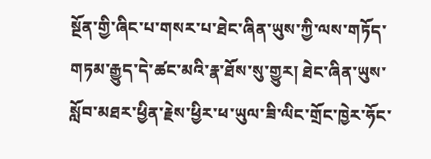སྔོན་གྱི་ཞིང་པ་གསར་པ་ཐེང་ཞིན་ཡུས་ཀྱི་ལས་གཏོད་གཏམ་རྒྱུད་དེ་ཚང་མའི་རྣ་ཐོས་སུ་གྱུར། ཐེང་ཞིན་ཡུས་སློབ་མཐར་ཕྱིན་རྗེས་ཕྱིར་ཕ་ཡུལ་ཟི་ལིང་གྲོང་ཁྱེར་ཧོང་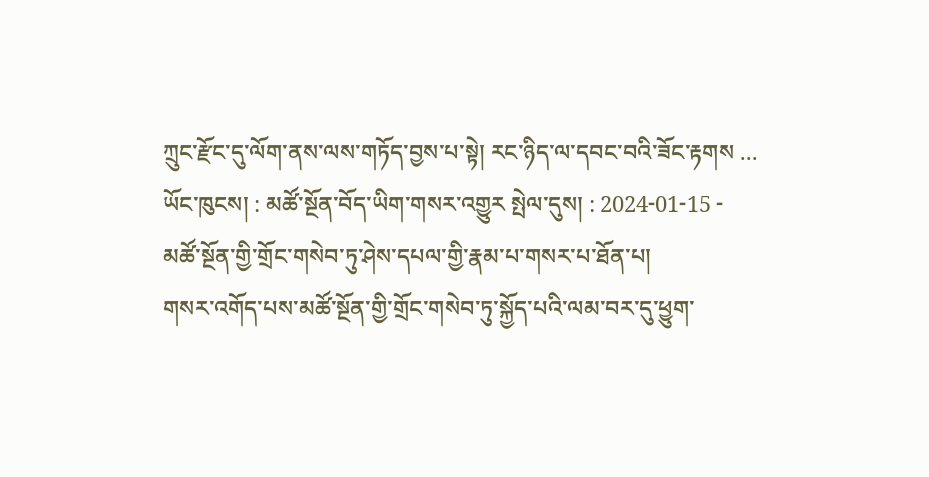ཀྲུང་རྫོང་དུ་ལོག་ནས་ལས་གཏོད་བྱས་པ་སྟེ། རང་ཉིད་ལ་དབང་བའི་ཟོང་རྟགས ...
ཡོང་ཁུངས། : མཚོ་སྔོན་བོད་ཡིག་གསར་འགྱུར སྤེལ་དུས། : 2024-01-15 -
མཚོ་སྔོན་གྱི་གྲོང་གསེབ་ཏུ་ཤེས་དཔལ་གྱི་རྣམ་པ་གསར་པ་ཐོན་པ།
གསར་འགོད་པས་མཚོ་སྔོན་གྱི་གྲོང་གསེབ་ཏུ་སྐྱོད་པའི་ལམ་བར་དུ་ཕྱུག་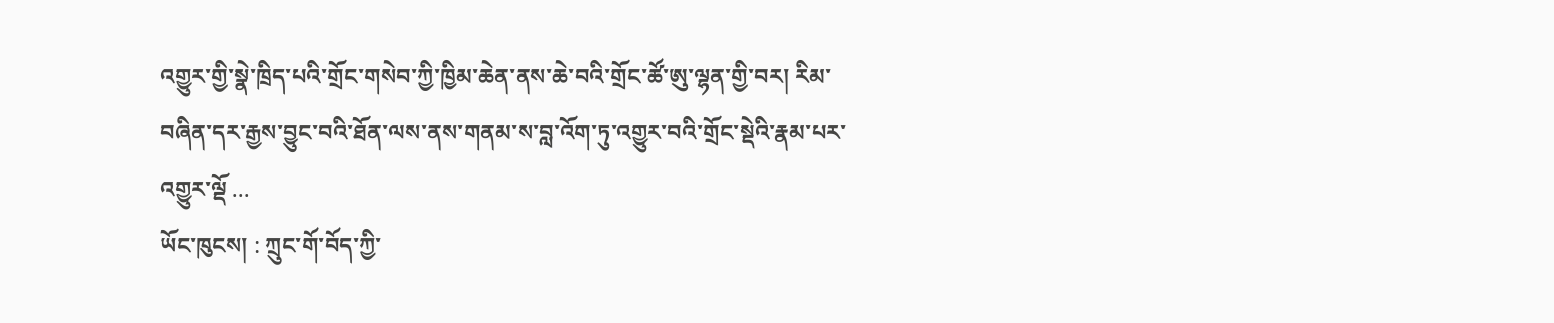འགྱུར་གྱི་སྣེ་ཁྲིད་པའི་གྲོང་གསེབ་ཀྱི་ཁྱིམ་ཆེན་ནས་ཆེ་བའི་གྲོང་ཚོ་ཨུ་ལྷན་གྱི་བར། རིམ་བཞིན་དར་རྒྱས་བྱུང་བའི་ཐོན་ལས་ནས་གནམ་ས་བླ་འོག་ཏུ་འགྱུར་བའི་གྲོང་སྡེའི་རྣམ་པར་འགྱུར་ལྡོ ...
ཡོང་ཁུངས། : ཀྲུང་གོ་བོད་ཀྱི་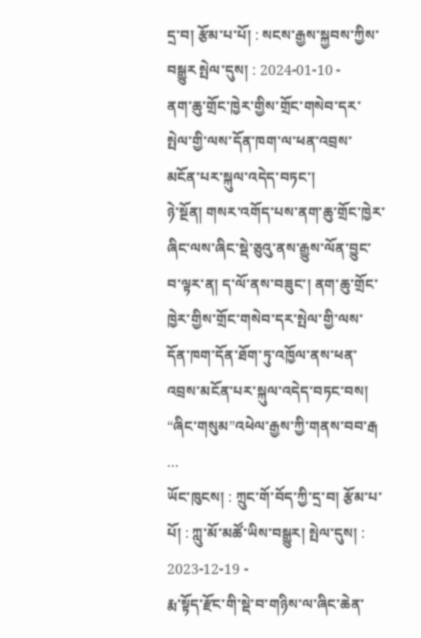དྲ་བ། རྩོམ་པ་པོ། : སངས་རྒྱས་སྐྱབས་ཀྱིས་བསྒྱུར སྤེལ་དུས། : 2024-01-10 -
ནག་ཆུ་གྲོང་ཁྱེར་གྱིས་གྲོང་གསེབ་དར་སྤེལ་གྱི་ལས་དོན་ཁག་ལ་ཕན་འབྲས་མངོན་པར་སྐུལ་འདེད་བཏང་།
ཉེ་སྔོན། གསར་འགོད་པས་ནག་ཆུ་གྲོང་ཁྱེར་ཞིང་ལས་ཞིང་སྡེ་ཅུའུ་ནས་རྒྱུས་ལོན་བྱུང་བ་ལྟར་ན། ད་ལོ་ནས་བཟུང་། ནག་ཆུ་གྲོང་ཁྱེར་གྱིས་གྲོང་གསེབ་དར་སྤེལ་གྱི་ལས་དོན་ཁག་དོན་ཐོག་ཏུ་འཁྱོལ་ནས་ཕན་འབྲས་མངོན་པར་སྐུལ་འདེད་བཏང་བས། “ཞིང་གསུམ”འཕེལ་རྒྱས་ཀྱི་གནས་བབ་རྒ ...
ཡོང་ཁུངས། : ཀྲུང་གོ་བོད་ཀྱི་དྲ་བ། རྩོམ་པ་པོ། : ཀླུ་མོ་མཚོ་ཡིས་བསྒྱུར། སྤེལ་དུས། : 2023-12-19 -
རྨ་སྟོད་རྫོང་གི་སྡེ་བ་གཉིས་ལ་ཞིང་ཆེན་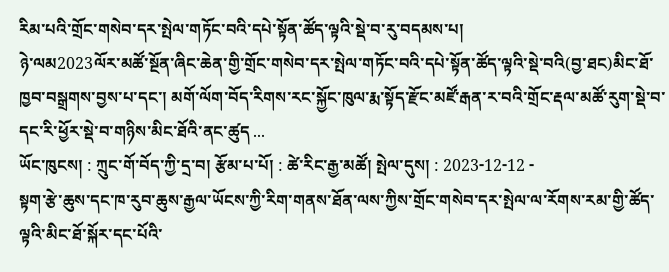རིམ་པའི་གྲོང་གསེབ་དར་སྤེལ་གཏོང་བའི་དཔེ་སྟོན་ཚོད་ལྟའི་སྡེ་བ་རུ་བདམས་པ།
ཉེ་ལམ2023ལོར་མཚོ་སྔོན་ཞིང་ཆེན་གྱི་གྲོང་གསེབ་དར་སྤེལ་གཏོང་བའི་དཔེ་སྟོན་ཚོད་ལྟའི་སྡེ་བའི(བྱ་ཐང)མིང་ཐོ་ཁྱབ་བསྒྲགས་བྱས་པ་དང་། མགོ་ལོག་བོད་རིགས་རང་སྐྱོང་ཁུལ་རྨ་སྟོད་རྫོང་མཛོ་རྒན་ར་བའི་གྲོང་རྡལ་མཚོ་རུག་སྡེ་བ་དང་རི་ཕྱོར་སྡེ་བ་གཉིས་མིང་ཐོའི་ནང་ཚུད ...
ཡོང་ཁུངས། : ཀྲུང་གོ་བོད་ཀྱི་དྲ་བ། རྩོམ་པ་པོ། : ཚེ་རིང་རྒྱ་མཚོ། སྤེལ་དུས། : 2023-12-12 -
སྟག་རྩེ་ཆུས་དང་ཁ་རུབ་ཆུས་རྒྱལ་ཡོངས་ཀྱི་རིག་གནས་ཐོན་ལས་ཀྱིས་གྲོང་གསེབ་དར་སྤེལ་ལ་རོགས་རམ་གྱི་ཚོད་ལྟའི་མིང་ཐོ་སྐོར་དང་པོའི་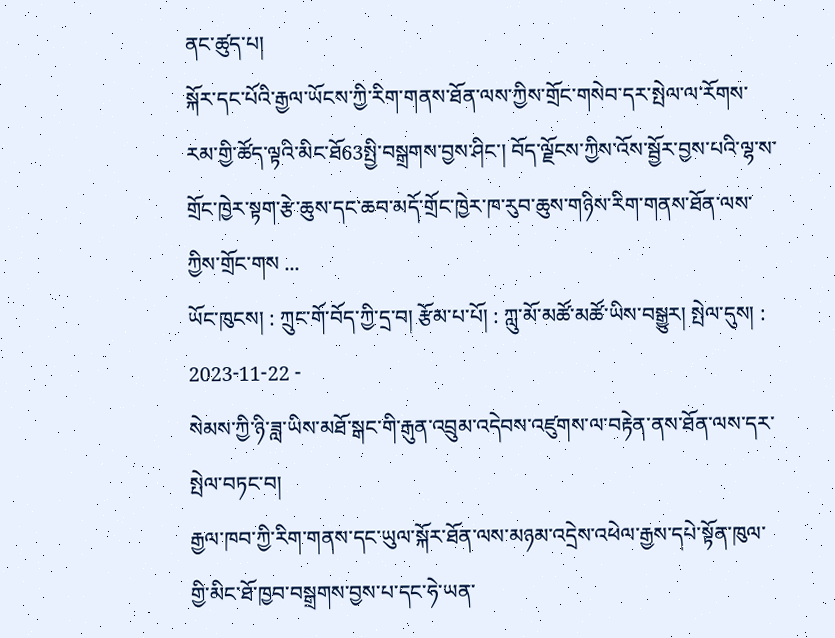ནང་ཚུད་པ།
སྐོར་དང་པོའི་རྒྱལ་ཡོངས་ཀྱི་རིག་གནས་ཐོན་ལས་ཀྱིས་གྲོང་གསེབ་དར་སྤེལ་ལ་རོགས་རམ་གྱི་ཚོད་ལྟའི་མིང་ཐོ63སྤྱི་བསྒྲགས་བྱས་ཤིང་། བོད་ལྗོངས་ཀྱིས་འོས་སྦྱོར་བྱས་པའི་ལྷ་ས་གྲོང་ཁྱེར་སྟག་རྩེ་ཆུས་དང་ཆབ་མདོ་གྲོང་ཁྱེར་ཁ་རུབ་ཆུས་གཉིས་རིག་གནས་ཐོན་ལས་ཀྱིས་གྲོང་གས ...
ཡོང་ཁུངས། : ཀྲུང་གོ་བོད་ཀྱི་དྲ་བ། རྩོམ་པ་པོ། : ཀླུ་མོ་མཚོ་མཚོ་ཡིས་བསྒྱུར། སྤེལ་དུས། : 2023-11-22 -
སེམས་ཀྱི་ཉི་ཟླ་ཡིས་མཐོ་སྒང་གི་རྒུན་འབྲུམ་འདེབས་འཛུགས་ལ་བརྟེན་ནས་ཐོན་ལས་དར་སྤེལ་བཏང་བ།
རྒྱལ་ཁབ་ཀྱི་རིག་གནས་དང་ཡུལ་སྐོར་ཐོན་ལས་མཉམ་འདྲེས་འཕེལ་རྒྱས་དཔེ་སྟོན་ཁུལ་གྱི་མིང་ཐོ་ཁྱབ་བསྒྲགས་བྱས་པ་དང་ཧེ་ཡན་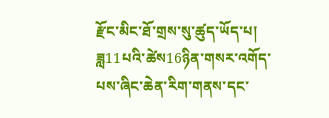རྫོང་མིང་ཐོ་གྲས་སུ་ཚུད་ཡོད་པ།
ཟླ11པའི་ཚེས16ཉིན་གསར་འགོད་པས་ཞིང་ཆེན་རིག་གནས་དང་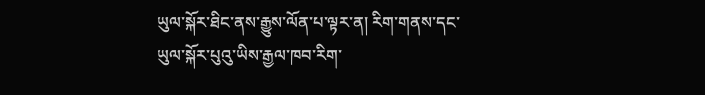ཡུལ་སྐོར་ཐིང་ནས་རྒྱུས་ལོན་པ་ལྟར་ན། རིག་གནས་དང་ཡུལ་སྐོར་པུའུ་ཡིས་རྒྱལ་ཁབ་རིག་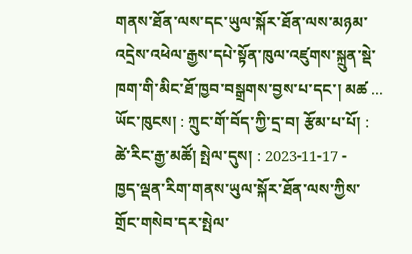གནས་ཐོན་ལས་དང་ཡུལ་སྐོར་ཐོན་ལས་མཉམ་འདྲེས་འཕེལ་རྒྱས་དཔེ་སྟོན་ཁུལ་འཛུགས་སྐྲུན་སྡེ་ཁག་གི་མིང་ཐོ་ཁྱབ་བསྒྲགས་བྱས་པ་དང་། མཚ ...
ཡོང་ཁུངས། : ཀྲུང་གོ་བོད་ཀྱི་དྲ་བ། རྩོམ་པ་པོ། : ཚེ་རིང་རྒྱ་མཚོ། སྤེལ་དུས། : 2023-11-17 -
ཁྱད་ལྡན་རིག་གནས་ཡུལ་སྐོར་ཐོན་ལས་ཀྱིས་གྲོང་གསེབ་དར་སྤེལ་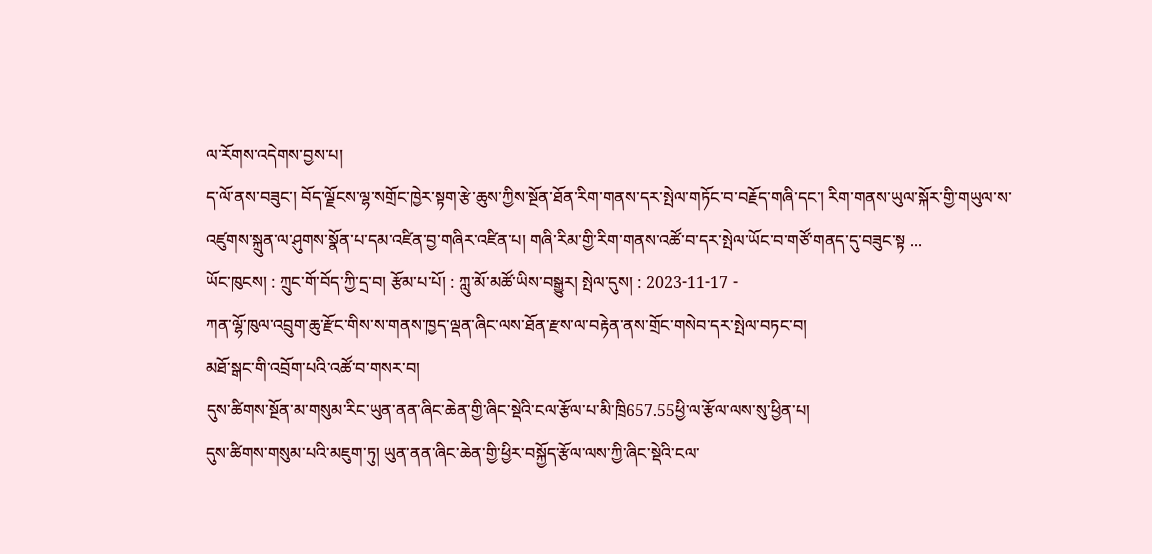ལ་རོགས་འདེགས་བྱས་པ།
ད་ལོ་ནས་བཟུང་། བོད་ལྗོངས་ལྷ་སགྲོང་ཁྱེར་སྟག་རྩེ་ཆུས་ཀྱིས་སྔོན་ཐོན་རིག་གནས་དར་སྤེལ་གཏོང་བ་བརྗོད་གཞི་དང་། རིག་གནས་ཡུལ་སྐོར་གྱི་གཡུལ་ས་འཛུགས་སྐྲུན་ལ་ཤུགས་སྣོན་པ་དམ་འཛིན་བྱ་གཞིར་འཛིན་པ། གཞི་རིམ་གྱི་རིག་གནས་འཚོ་བ་དར་སྤེལ་ཡོང་བ་གཙོ་གནད་དུ་བཟུང་སྟ ...
ཡོང་ཁུངས། : ཀྲུང་གོ་བོད་ཀྱི་དྲ་བ། རྩོམ་པ་པོ། : ཀླུ་མོ་མཚོ་ཡིས་བསྒྱུར། སྤེལ་དུས། : 2023-11-17 -
ཀན་ལྷོ་ཁུལ་འབྲུག་ཆུ་རྫོང་གིས་ས་གནས་ཁྱད་ལྡན་ཞིང་ལས་ཐོན་རྫས་ལ་བརྟེན་ནས་གྲོང་གསེབ་དར་སྤེལ་བཏང་བ།
མཐོ་སྒང་གི་འབྲོག་པའི་འཚོ་བ་གསར་བ།
དུས་ཚིགས་སྔོན་མ་གསུམ་རིང་ཡུན་ནན་ཞིང་ཆེན་གྱི་ཞིང་སྡེའི་ངལ་རྩོལ་པ་མི་ཁྲི657.55ཕྱི་ལ་རྩོལ་ལས་སུ་ཕྱིན་པ།
དུས་ཚིགས་གསུམ་པའི་མཇུག་ཏུ། ཡུན་ནན་ཞིང་ཆེན་གྱི་ཕྱིར་བསྐྱོད་རྩོལ་ལས་ཀྱི་ཞིང་སྡེའི་ངལ་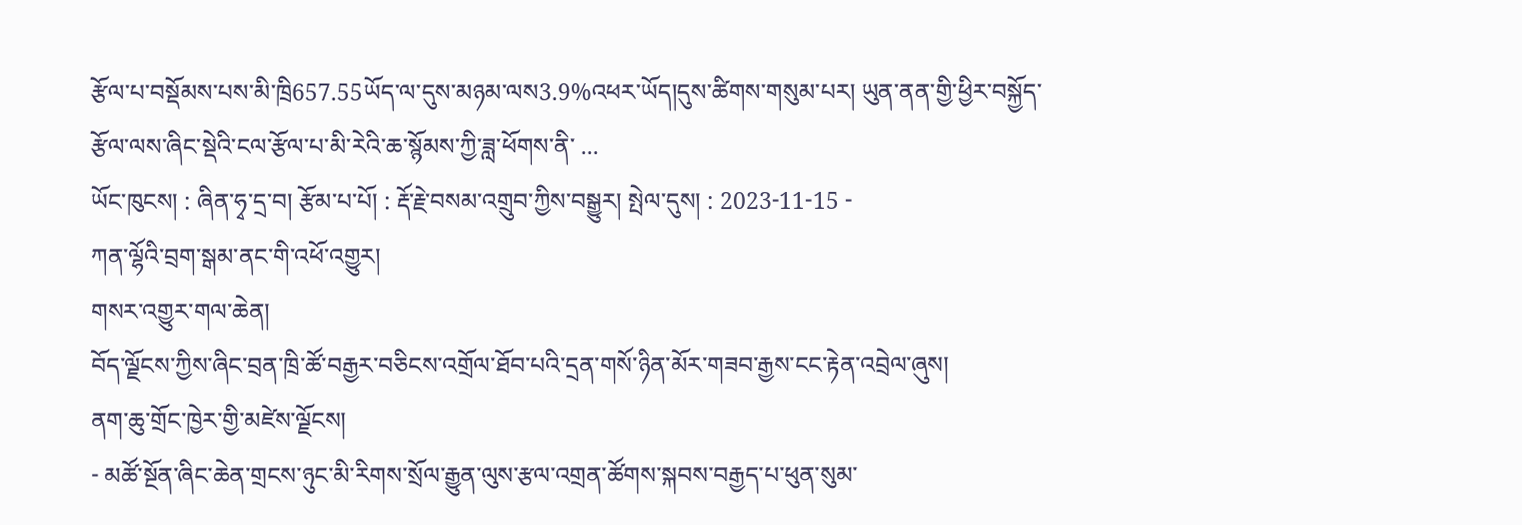རྩོལ་པ་བསྡོམས་པས་མི་ཁྲི657.55ཡོད་ལ་དུས་མཉམ་ལས3.9%འཕར་ཡོད།དུས་ཚིགས་གསུམ་པར། ཡུན་ནན་གྱི་ཕྱིར་བསྐྱོད་རྩོལ་ལས་ཞིང་སྡེའི་ངལ་རྩོལ་པ་མི་རེའི་ཆ་སྙོམས་ཀྱི་ཟླ་ཕོགས་ནི་ ...
ཡོང་ཁུངས། : ཞིན་ཧྭ་དྲ་བ། རྩོམ་པ་པོ། : རྡོ་རྗེ་བསམ་འགྲུབ་ཀྱིས་བསྒྱུར། སྤེལ་དུས། : 2023-11-15 -
ཀན་ལྷོའི་བྲག་སྒམ་ནང་གི་འཕོ་འགྱུར།
གསར་འགྱུར་གལ་ཆེན།
བོད་ལྗོངས་ཀྱིས་ཞིང་བྲན་ཁྲི་ཚོ་བརྒྱར་བཅིངས་འགྲོལ་ཐོབ་པའི་དྲན་གསོ་ཉིན་མོར་གཟབ་རྒྱས་ངང་རྟེན་འབྲེལ་ཞུས།
ནག་ཆུ་གྲོང་ཁྱེར་གྱི་མཛེས་ལྗོངས།
- མཚོ་སྔོན་ཞིང་ཆེན་གྲངས་ཉུང་མི་རིགས་སྲོལ་རྒྱུན་ལུས་རྩལ་འགྲན་ཚོགས་སྐབས་བརྒྱད་པ་ཕུན་སུམ་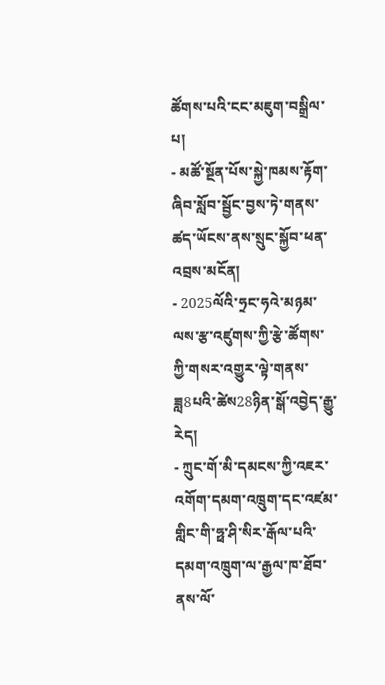ཚོགས་པའི་ངང་མཇུག་བསྒྲིལ་པ།
- མཚོ་སྔོན་པོས་སྐྱེ་ཁམས་རྟོག་ཞིབ་སློབ་སྦྱོང་བྱས་ཏེ་གནས་ཚད་ཡོངས་ནས་སྲུང་སྐྱོབ་ཕན་འབྲས་མངོན།
- 2025ལོའི་ཧྲང་ཧའེ་མཉམ་ལས་རྩ་འཛུགས་ཀྱི་རྩེ་ཚོགས་ཀྱི་གསར་འགྱུར་ལྟེ་གནས་ཟླ8པའི་ཚེས28ཉིན་སྒོ་འབྱེད་རྒྱུ་རེད།
- ཀྲུང་གོ་མི་དམངས་ཀྱི་འཇར་འགོག་དམག་འཁྲུག་དང་འཛམ་གླིང་གི་ཧྥ་ཤི་སིར་རྒོལ་པའི་དམག་འཁྲུག་ལ་རྒྱལ་ཁ་ཐོབ་ནས་ལོ་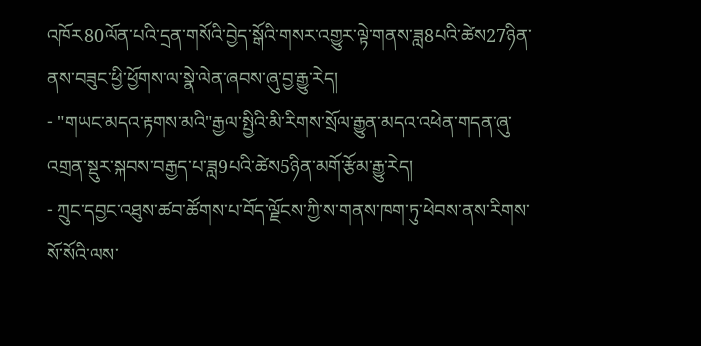འཁོར80ལོན་པའི་དྲན་གསོའི་བྱེད་སྒོའི་གསར་འགྱུར་ལྟེ་གནས་ཟླ8པའི་ཚེས27ཉིན་ནས་བཟུང་ཕྱི་ཕྱོགས་ལ་སྣེ་ལེན་ཞབས་ཞུ་བྱ་རྒྱུ་རེད།
- "གཡང་མདའ་རྟགས་མའི"རྒྱལ་སྤྱིའི་མི་རིགས་སྲོལ་རྒྱུན་མདའ་འཕེན་གདན་ཞུ་འགྲན་སྡུར་སྐབས་བརྒྱད་པ་ཟླ9པའི་ཚེས5ཉིན་མགོ་རྩོམ་རྒྱུ་རེད།
- ཀྲུང་དབྱང་འཐུས་ཚབ་ཚོགས་པ་བོད་ལྗོངས་ཀྱི་ས་གནས་ཁག་ཏུ་ཕེབས་ནས་རིགས་སོ་སོའི་ལས་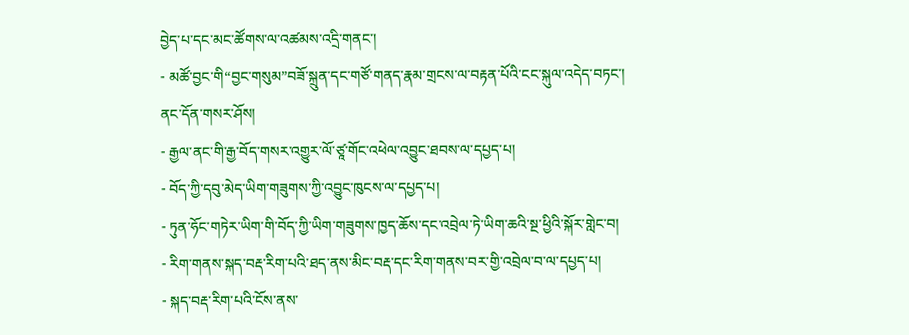བྱེད་པ་དང་མང་ཚོགས་ལ་འཚམས་འདྲི་གནང་།
- མཚོ་བྱང་གི“བྱང་གསུམ”བཟོ་སྐྲུན་དང་གཙོ་གནད་རྣམ་གྲངས་ལ་བརྟན་པོའི་ངང་སྐུལ་འདེད་བཏང་།
ནང་དོན་གསར་ཤོས།
- རྒྱལ་ནང་གི་རྒྱ་བོད་གསར་འགྱུར་ལོ་ཙཱ་གོང་འཕེལ་འབྱུང་ཐབས་ལ་དཔྱད་པ།
- བོད་ཀྱི་དབུ་མེད་ཡིག་གཟུགས་ཀྱི་འབྱུང་ཁུངས་ལ་དཔྱད་པ།
- ཏུན་ཧོང་གཏེར་ཡིག་གི་བོད་ཀྱི་ཡིག་གཟུགས་ཁྱད་ཆོས་དང་འབྲེལ་ཏེ་ཡིག་ཆའི་སྔ་ཕྱིའི་སྐོར་གླེང་བ།
- རིག་གནས་སྐད་བརྡ་རིག་པའི་ཐད་ནས་མིང་བརྡ་དང་རིག་གནས་བར་གྱི་འབྲེལ་བ་ལ་དཔྱད་པ།
- སྐད་བརྡ་རིག་པའི་ངོས་ནས་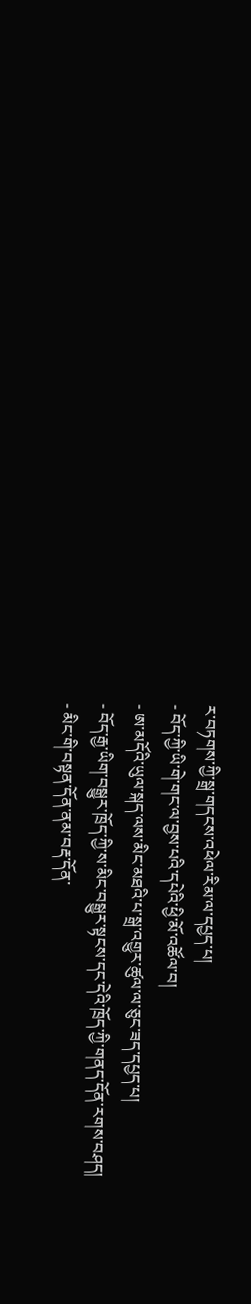ར་བཏགས་ཀྱི་སྒྲ་གདངས་འཕེལ་རིམ་ལ་དཔྱད་པ།
- བོད་ཀྱི་ཡི་གེ་གང་ལ་བྱས་པའི་དཔེའི་ཕྱི་མོ་འཚོལ་བ།
- ཨ་མདོའི་ཡུལ་སྐད་ལས་མིང་མཐའི་པ་སྒྲ་འགྱུར་ཚུལ་ལ་ཅུང་ཟད་དཔྱད་པ།
- བོད་རྒྱ་ཡིག་བསྒྱུར་ཁྲོད་ཀྱི་ས་མིང་བསྒྱུར་སྟངས་དང་དེའི་ཁྲོད་ཀྱི་གནད་དོན་རགས་བཤད།
- མིང་གི་བསྟན་དོན་ནམ་བརྡ་དོན་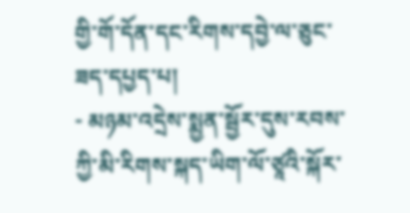གྱི་གོ་དོན་དང་རིགས་དབྱེ་ལ་ཅུང་ཟད་དཔྱད་པ།
- མཉམ་འདྲེས་སྨྱན་སྦྱོར་དུས་རབས་ཀྱི་མི་རིགས་སྐད་ཡིག་ལོ་ཙཱའི་སྐོར་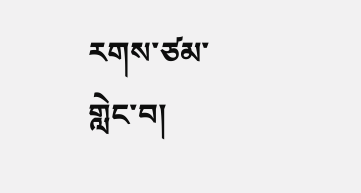རགས་ཙམ་གླེང་བ།